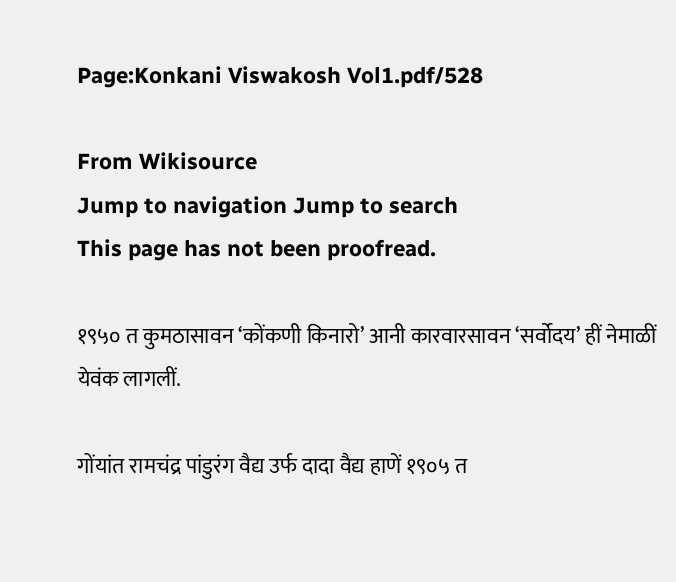Page:Konkani Viswakosh Vol1.pdf/528

From Wikisource
Jump to navigation Jump to search
This page has not been proofread.

१९५० त कुमठासावन ‘कोंकणी किनारो’ आनी कारवारसावन ‘सर्वोदय’ हीं नेमाळीं येवंक लागलीं.

गोंयांत रामचंद्र पांडुरंग वैद्य उर्फ दादा वैद्य हाणें १९०५ त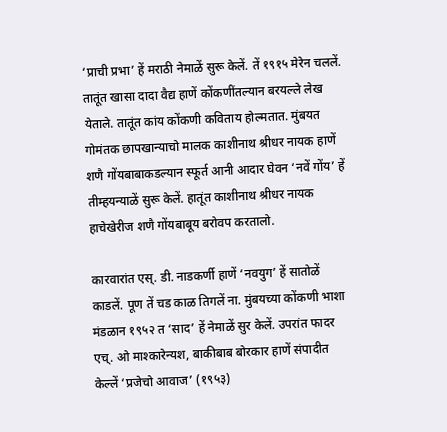‘प्राची प्रभा’ हें मराठी नेमाळें सुरू केलें. तें १९१५ मेरेन चललें. तातूंत खासा दादा वैद्य हाणें कोंकणींतल्यान बरयल्ले लेख येताले. तातूंत कांय कोंकणी कविताय होल्मतात. मुंबयत गोमंतक छापखान्याचो मालक काशीनाथ श्रीधर नायक हाणें शणै गोंयबाबाकडल्यान स्फूर्त आनी आदार घेवन ‘नवें गोंय’ हें तीम्हयन्याळें सुरू केलें. हातूंत काशीनाथ श्रीधर नायक हाचेखेरीज शणै गोंयबाबूय बरोवप करतालो.

कारवारांत एस्. डी. नाडकर्णी हाणें ‘नवयुग’ हें सातोळें काडलें. पूण तें चड काळ तिगलें ना. मुंबयच्या कोंकणी भाशा मंडळान १९५२ त ‘साद’ हें नेमाळें सुर केलें. उपरांत फादर एच्. ओ माश्कारेन्यश, बाकीबाब बोरकार हाणें संपादीत केल्लें ‘प्रजेचो आवाज’ (१९५३)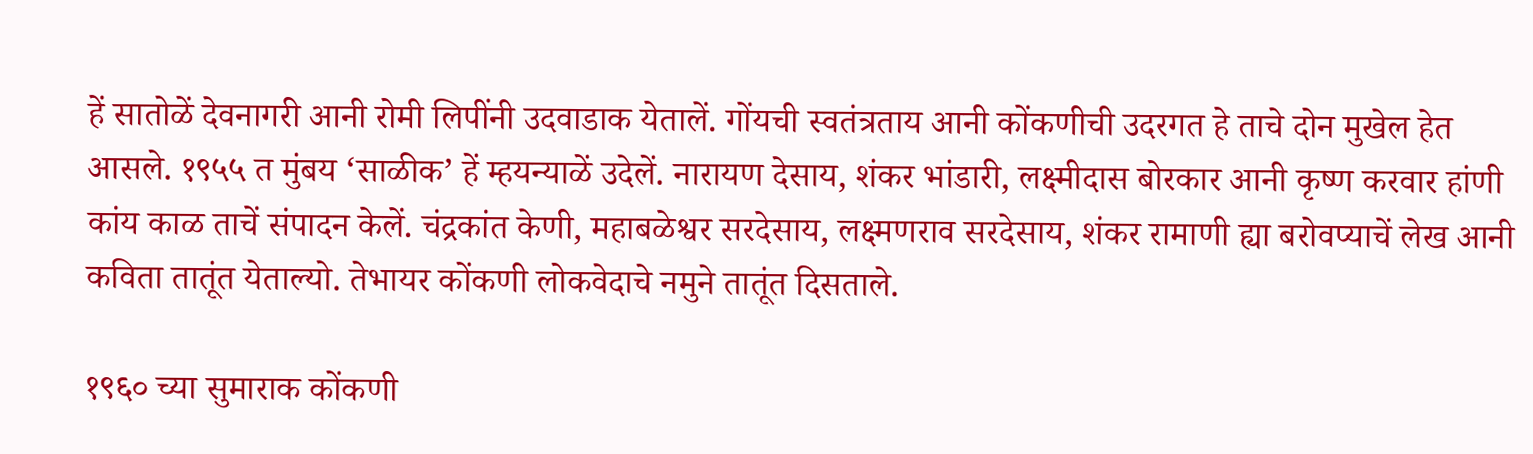हें सातोळें देवनागरी आनी रोमी लिपींनी उदवाडाक येतालें. गोंयची स्वतंत्रताय आनी कोंकणीची उदरगत हे ताचे दोन मुखेल हेत आसले. १९५५ त मुंबय ‘साळीक’ हें म्हयन्याळें उदेलें. नारायण देसाय, शंकर भांडारी, लक्ष्मीदास बोरकार आनी कृष्ण करवार हांणी कांय काळ ताचें संपादन केलें. चंद्रकांत केणी, महाबळेश्वर सरदेसाय, लक्ष्मणराव सरदेसाय, शंकर रामाणी ह्या बरोवप्याचें लेख आनी कविता तातूंत येताल्यो. तेभायर कोंकणी लोकवेदाचे नमुने तातूंत दिसताले.

१९६० च्या सुमाराक कोंकणी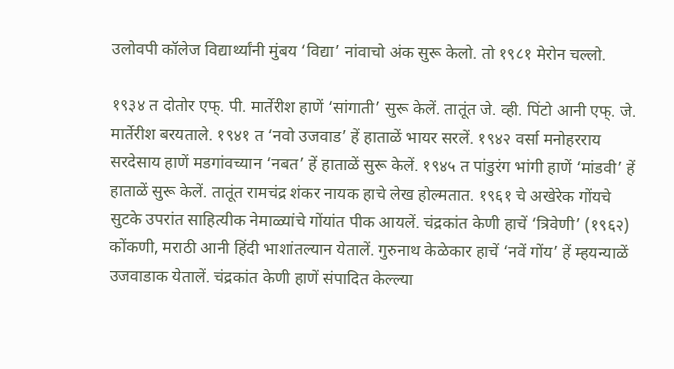उलोवपी कॉलेज विद्यार्थ्यांनी मुंबय ‘विद्या’ नांवाचो अंक सुरू केलो. तो १९८१ मेरोन चल्लो.

१९३४ त दोतोर एफ्. पी. मार्तेरीश हाणें ‘सांगाती’ सुरू केलें. तातूंत जे. व्ही. पिंटो आनी एफ्. जे. मार्तेरीश बरयताले. १९४१ त ‘नवो उजवाड’ हें हाताळें भायर सरलें. १९४२ वर्सा मनोहरराय सरदेसाय हाणें मडगांवच्यान ‘नबत’ हें हाताळें सुरू केलें. १९४५ त पांडुरंग भांगी हाणें ‘मांडवी’ हें हाताळें सुरू केलें. तातूंत रामचंद्र शंकर नायक हाचे लेख होल्मतात. १९६१ चे अखेरेक गोंयचे सुटके उपरांत साहित्यीक नेमाळ्यांचे गोंयांत पीक आयलें. चंद्रकांत केणी हाचें ‘त्रिवेणी’ (१९६२) कोंकणी, मराठी आनी हिंदी भाशांतल्यान येतालें. गुरुनाथ केळेकार हाचें ‘नवें गोंय’ हें म्हयन्याळें उजवाडाक येतालें. चंद्रकांत केणी हाणें संपादित केल्ल्या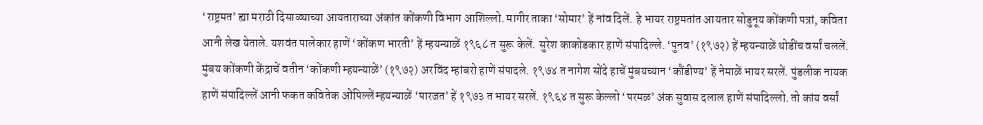‘राष्ट्रमत’ ह्या मराठी दिसाळ्याच्या आयताराच्या अंकांत कोंकणी विभाग आशिल्लो. मागीर ताका ‘सोमार’ हें नांव दिलें. हे भायर राष्ट्रमतांत आयतार सोडुनूय कोंकणी पत्रां, कविता आनी लेख येताले. यशवंत पालेकार हाणें ‘कोंकण भारती’ हें म्हयन्याळें १९६८ त सुरू केलें. सुरेश काकोडकार हाणें संपादिल्ले. ‘पुनव’ (१९७२) हें म्हयन्याळें थोडींच वर्सां चललें. मुंबय कोंकणी केंद्राचें वतीन ‘कोंकणी म्हयन्याळें’ (१९७२) अरविंद म्हांबरो हाणें संपादले. १९७४ त नागेश सोंदे हाचें मुंबयच्यान ‘कौंडीण्य’ हें नेमाळें भायर सरलें. पुंडलीक नायक हाणें संपादिल्लें आनी फकत कवितेक ओंपिल्लें म्हयन्याळें ‘पारजत’ हें १९७३ त भायर सरलें. १९६४ त सुरू केल्लो ‘परमळ’ अंक सुवास दलाल हाणें संपादिल्लो. तो कांय वर्सां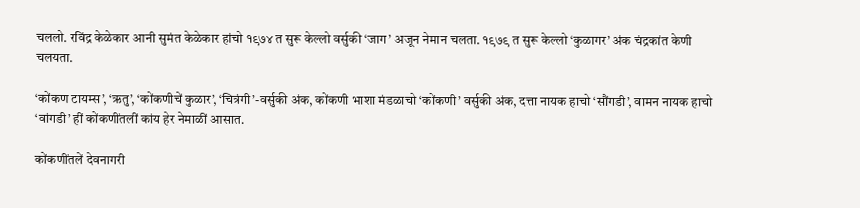चललो. रविंद्र केळेकार आनी सुमंत केळेकार हांचो १९७४ त सुरू केल्लो वर्सुकी ‘जाग’ अजून नेमान चलता. १९७९ त सुरू केल्लो ‘कुळागर’ अंक चंद्रकांत केणी चलयता.

‘कोंकण टायम्स’, ‘ऋतु’, ‘कोंकणीचें कुळार’, ‘चित्रंगी’-वर्सुकी अंक, कोंकणी भाशा मंडळाचो ‘कोंकणी’ वर्सुकी अंक, दत्ता नायक हाचो ‘सौंगडी’, वामन नायक हाचो ‘वांगडी’ हीं कोंकणींतलीं कांय हेर नेमाळीं आसात.

कोंकणींतलें देवनागरी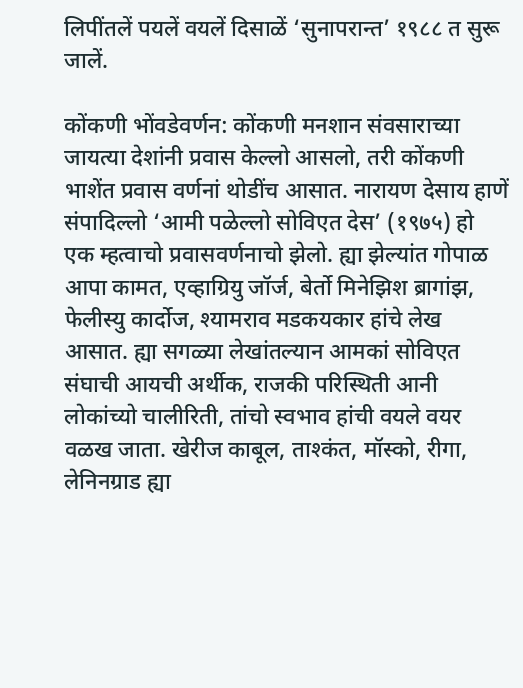लिपींतलें पयलें वयलें दिसाळें ‘सुनापरान्त’ १९८८ त सुरू जालें.

कोंकणी भोंवडेवर्णन: कोंकणी मनशान संवसाराच्या जायत्या देशांनी प्रवास केल्लो आसलो, तरी कोंकणी भाशेंत प्रवास वर्णनां थोडींच आसात. नारायण देसाय हाणें संपादिल्लो ‘आमी पळेल्लो सोविएत देस’ (१९७५) हो एक म्हत्वाचो प्रवासवर्णनाचो झेलो. ह्या झेल्यांत गोपाळ आपा कामत, एव्हाग्रियु जॉर्ज, बेर्तो मिनेझिश ब्रागांझ, फेलीस्यु कार्दोज, श्यामराव मडकयकार हांचे लेख आसात. ह्या सगळ्या लेखांतल्यान आमकां सोविएत संघाची आयची अर्थीक, राजकी परिस्थिती आनी लोकांच्यो चालीरिती, तांचो स्वभाव हांची वयले वयर वळख जाता. खेरीज काबूल, ताश्कंत, मॉस्को, रीगा, लेनिनग्राड ह्या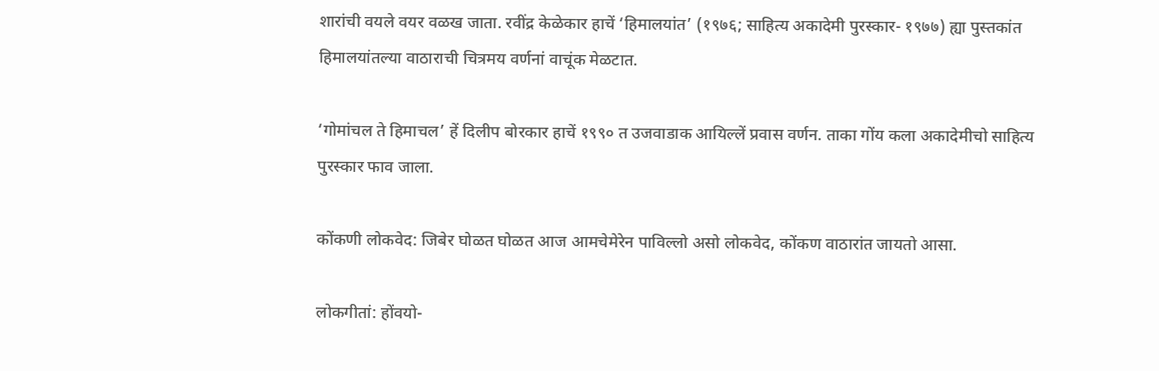शारांची वयले वयर वळख जाता. रवींद्र केळेकार हाचें ‘हिमालयांत’ (१९७६; साहित्य अकादेमी पुरस्कार- १९७७) ह्या पुस्तकांत हिमालयांतल्या वाठाराची चित्रमय वर्णनां वाचूंक मेळटात.

‘गोमांचल ते हिमाचल’ हें दिलीप बोरकार हाचें १९९० त उजवाडाक आयिल्लें प्रवास वर्णन. ताका गोंय कला अकादेमीचो साहित्य पुरस्कार फाव जाला.

कोंकणी लोकवेद: जिबेर घोळत घोळत आज आमचेमेरेन पाविल्लो असो लोकवेद, कोंकण वाठारांत जायतो आसा.

लोकगीतां: होंवयो-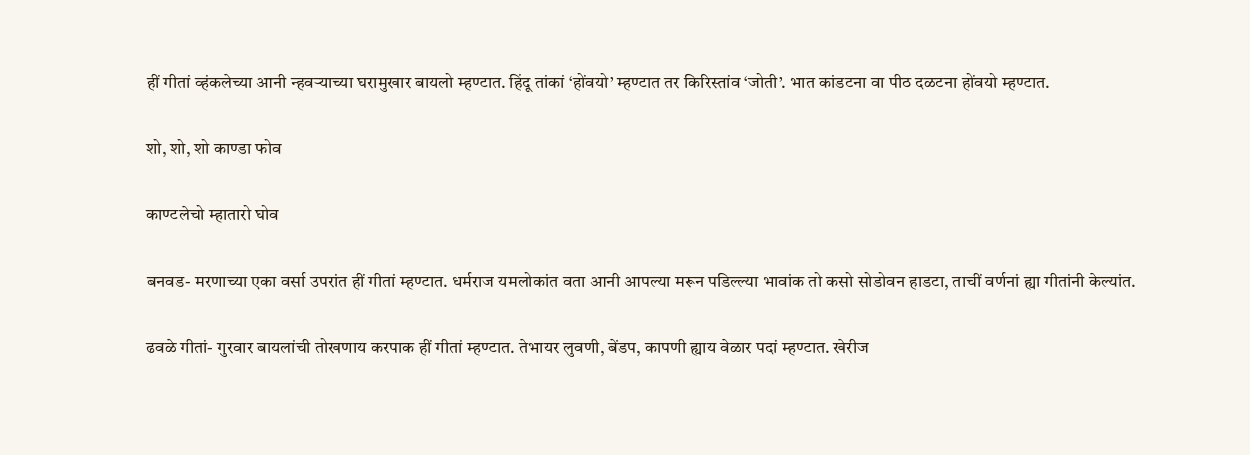हीं गीतां व्हंकलेच्या आनी न्हवऱ्याच्या घरामुखार बायलो म्हण्टात. हिंदू तांकां ‘होंवयो’ म्हण्टात तर किरिस्तांव ‘जोती’. भात कांडटना वा पीठ दळटना होंवयो म्हण्टात.

शो, शो, शो काण्डा फोव

काण्टलेचो म्हातारो घोव

बनवड- मरणाच्या एका वर्सा उपरांत हीं गीतां म्हण्टात. धर्मराज यमलोकांत वता आनी आपल्या मरून पडिल्ल्या भावांक तो कसो सोडोवन हाडटा, ताचीं वर्णनां ह्या गीतांनी केल्यांत.

ढवळे गीतां- गुरवार बायलांची तोखणाय करपाक हीं गीतां म्हण्टात. तेभायर लुवणी, बेंडप, कापणी ह्याय वेळार पदां म्हण्टात. खेरीज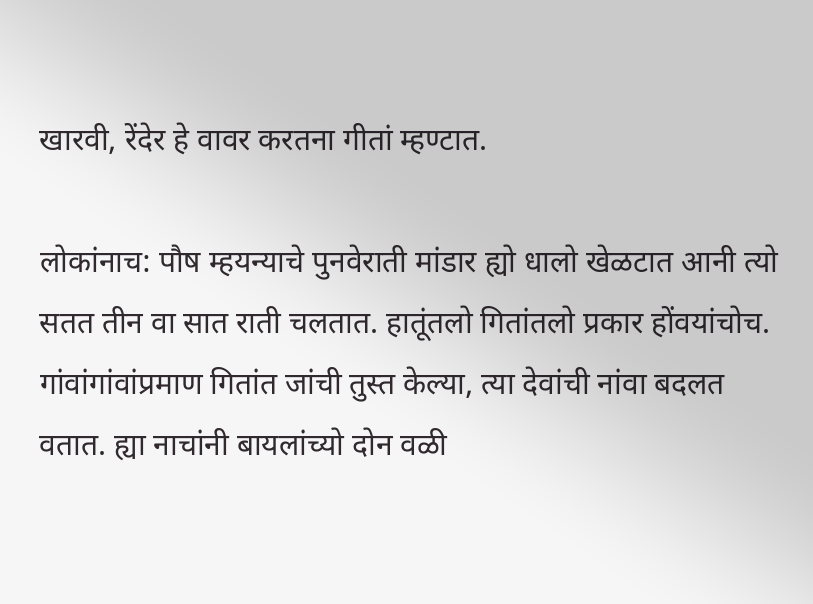खारवी, रेंदेर हे वावर करतना गीतां म्हण्टात.

लोकांनाच: पौष म्हयन्याचे पुनवेराती मांडार ह्यो धालो खेळटात आनी त्यो सतत तीन वा सात राती चलतात. हातूंतलो गितांतलो प्रकार होंवयांचोच. गांवांगांवांप्रमाण गितांत जांची तुस्त केल्या, त्या देवांची नांवा बदलत वतात. ह्या नाचांनी बायलांच्यो दोन वळी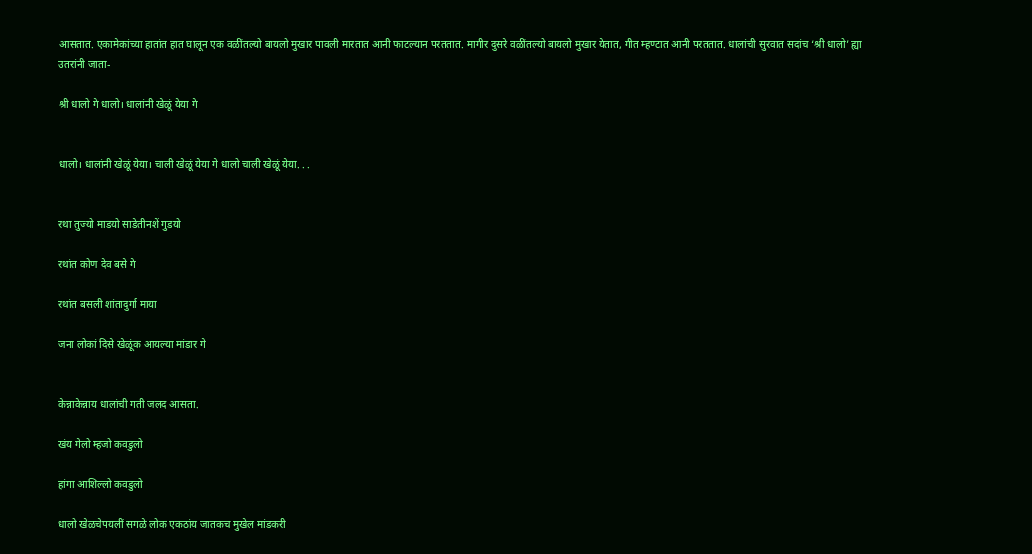आसतात. एकामेकांच्या हातांत हात घालून एक वळींतल्यो बायलो मुखार पावली मारतात आनी फाटल्यान परततात. मागीर दुसरे वळींतल्यो बायलो मुखार येतात, गीत म्हण्टात आनी परततात. धालांची सुरवात सदांच ‘श्री धालो’ ह्या उतरांनी जाता-

श्री धालो गे धालो। धालांनी खेळूं येया गे


धालो। धालांनी खेळूं येया। चाली खेळूं येया गे धालो चाली खेळूं येया. . .


रथा तुज्यो माडयो साडेतीनशें गुडयो

रथांत कोण देव बसे गे

रथांत बसली शांतादुर्गा माया

जना लोकां दिसे खेळूंक आयल्या मांडार गे


केन्नाकेन्नाय धालांची गती जलद आसता.

खंय गेलो म्हजो कवडुलो

हांगा आशिल्लो कवडुलो

धालो खेळचेपयलीं सगळे लोक एकठांय जातकच मुखेल मांडकरी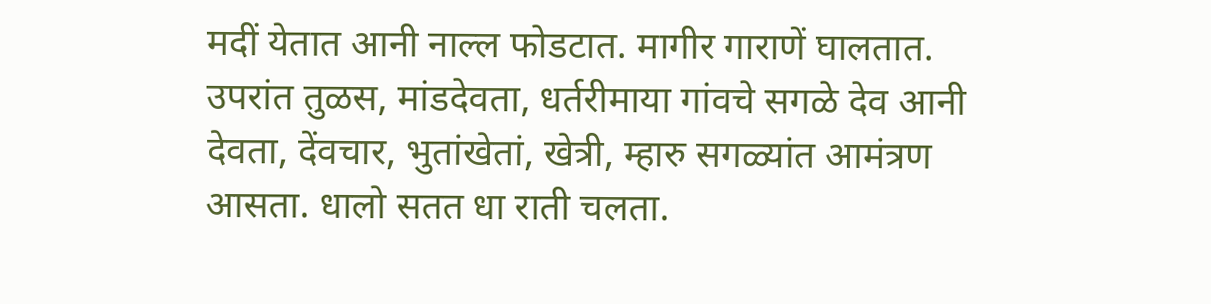मदीं येतात आनी नाल्ल फोडटात. मागीर गाराणें घालतात. उपरांत तुळस, मांडदेवता, धर्तरीमाया गांवचे सगळे देव आनी देवता, देंवचार, भुतांखेतां, खेत्री, म्हारु सगळ्यांत आमंत्रण आसता. धालो सतत धा राती चलता.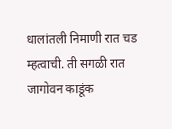धालांतली निमाणी रात चड म्हत्वाची. ती सगळी रात जागोवन काडूंक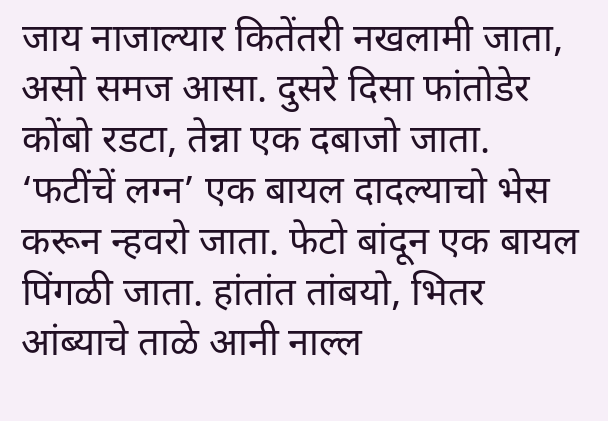जाय नाजाल्यार कितेंतरी नखलामी जाता, असो समज आसा. दुसरे दिसा फांतोडेर कोंबो रडटा, तेन्ना एक दबाजो जाता. ‘फटींचें लग्न’ एक बायल दादल्याचो भेस करून न्हवरो जाता. फेटो बांदून एक बायल पिंगळी जाता. हांतांत तांबयो, भितर आंब्याचे ताळे आनी नाल्ल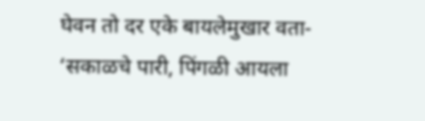घेवन तो दर एके बायलेमुखार वता- ‘सकाळचे पारी, पिंगळी आयला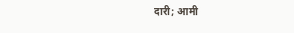दारी; आमी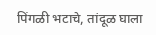पिंगळी भटाचे, तांदूळ घाला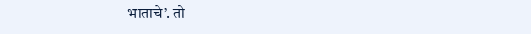भाताचे’. तो